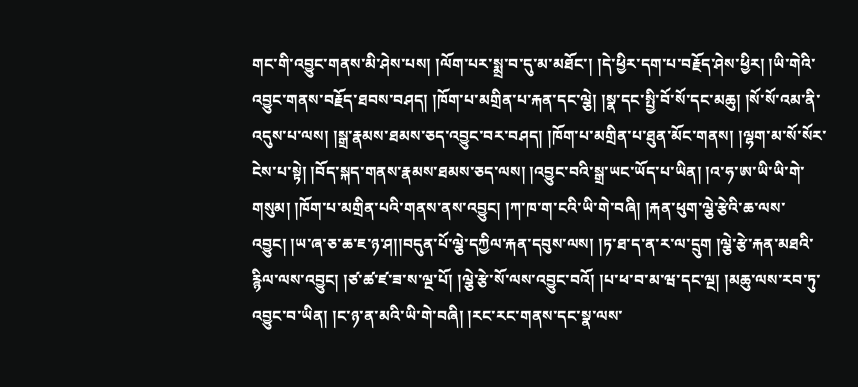གང་གི་འབྱུང་གནས་མི་ཤེས་པས། །ལོག་པར་སྨྲ་བ་དུ་མ་མཐོང་། །དེ་ཕྱིར་དག་པ་བརྗོད་ཤེས་ཕྱིར། །ཡི་གེའི་འབྱུང་གནས་བརྗོད་ཐབས་བཤད། །ཁོག་པ་མགྲིན་པ་རྐན་དང་ལྕེ། །སྣ་དང་སྤྱི་བོ་སོ་དང་མཆུ། །སོ་སོ་འམ་ནི་འདུས་པ་ལས། །སྒྲ་རྣམས་ཐམས་ཅད་འབྱུང་བར་བཤད། །ཁོག་པ་མགྲིན་པ་ཐུན་མོང་གནས། །ལྷག་མ་སོ་སོར་ངེས་པ་སྟེ། །བོད་སྐད་གནས་རྣམས་ཐམས་ཅད་ལས། །འབྱུང་བའི་སྒྲ་ཡང་ཡོད་པ་ཡིན། །འ་ཧ་ཨ་ཡི་ཡི་གེ་གསུམ། །ཁོག་པ་མགྲིན་པའི་གནས་ནས་འབྱུང། །ཀ་ཁ་ག་ངའི་ཡི་གེ་བཞི། །རྐན་ཕུག་ལྕེ་རྩེའི་ཆ་ལས་འབྱུང། །ཡ་ཞ་ཅ་ཆ་ཇ་ཉ་ཤ།།བདུན་པོ་ལྕེ་དཀྱིལ་རྐན་དབུས་ལས། །ཏ་ཐ་ད་ན་ར་ལ་དྲུག །ལྕེ་རྩེ་རྐན་མཐའི་རྙིལ་ལས་འབྱུང། །ཙ་ཚ་ཛ་ཟ་ས་ལྔ་པོ། །ལྕེ་རྩེ་སོ་ལས་འབྱུང་བའོ། །པ་ཕ་བ་མ་ཝ་དང་ལྔ། །མཆུ་ལས་རབ་ཏུ་འབྱུང་བ་ཡིན། །ང་ཉ་ན་མའི་ཡི་གེ་བཞི། །རང་རང་གནས་དང་སྣ་ལས་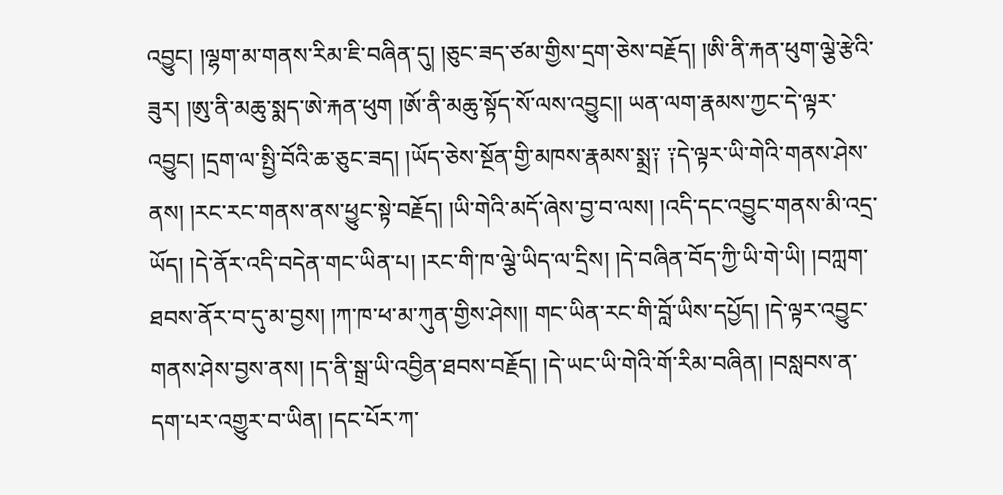འབྱུང། །ལྷག་མ་གནས་རིམ་ཇི་བཞིན་དུ། །ཅུང་ཟད་ཙམ་གྱིས་དྲག་ཅེས་བརྗོད། །ཨི་ནི་རྐན་ཕུག་ལྕེ་རྩེའི་ཟུར། །ཨུ་ནི་མཆུ་སྨད་ཨེ་རྐན་ཕུག །ཨོ་ནི་མཆུ་སྟོད་སོ་ལས་འབྱུང།། ཡན་ལག་རྣམས་ཀྱང་དེ་ལྟར་འབྱུང། །དྲག་ལ་སྤྱི་བོའི་ཆ་ཅུང་ཟད། །ཡོད་ཅེས་སྔོན་གྱི་མཁས་རྣམས་སྨྲ༑ ༑དེ་ལྟར་ཡི་གེའི་གནས་ཤེས་ནས། །རང་རང་གནས་ནས་ཕྱུང་སྟེ་བརྗོད། །ཡི་གེའི་མདོ་ཞེས་བྱ་བ་ལས། །འདི་དང་འབྱུང་གནས་མི་འདྲ་ཡོད། །དེ་ནོར་འདི་བདེན་གང་ཡིན་པ། །རང་གི་ཁ་ལྕེ་ཡིད་ལ་དྲིས། །དེ་བཞིན་བོད་ཀྱི་ཡི་གེ་ཡི། །བཀླག་ཐབས་ནོར་བ་དུ་མ་བྱས། །ཀ་ཁ་ཕ་མ་ཀུན་གྱིས་ཤེས།། གང་ཡིན་རང་གི་བློ་ཡིས་དཔྱོད། །དེ་ལྟར་འབྱུང་གནས་ཤེས་བྱས་ནས། །ད་ནི་སྒྲ་ཡི་འབྱིན་ཐབས་བརྗོད། །དེ་ཡང་ཡི་གེའི་གོ་རིམ་བཞིན། །བསླབས་ན་དག་པར་འགྱུར་བ་ཡིན། །དང་པོར་ཀ་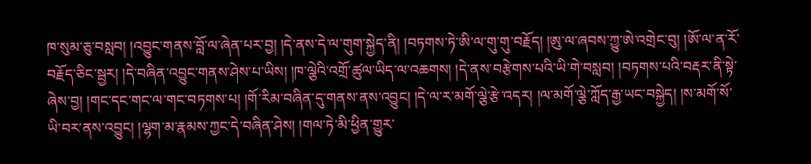ཁ་སུམ་ཅུ་བསླབ། །འབྱུང་གནས་བློ་ལ་ཞེན་པར་བྱ། །དེ་ནས་དེ་ལ་གུག་སྐྱེད་ནི། །བཏགས་ཏེ་ཨི་ལ་གུ་གུ་བརྗོད། །ཨུ་ལ་ཞབས་ཀྱུ་ཨེ་འགྲེང་བུ། །ཨོ་ལ་ན་རོ་བརྗོད་ཅིང་སྦྱར། །དེ་བཞིན་འབྱུང་གནས་ཤེས་པ་ཡིས། །ཁ་ལྕེའི་འགྲོ་ཚུལ་ཡིད་ལ་འཆགས། །དེ་ནས་བརྩེགས་པའི་ཡི་གེ་བསླབ། །བཏགས་པའི་བརྡར་ནི་སྟེ་ཞེས་བྱ། །གང་དང་གང་ལ་གང་བཏགས་པ། །གོ་རིམ་བཞིན་དུ་གནས་ནས་འབྱུང། །དེ་ལ་ར་མགོ་ལྕེ་རྩེ་འདར། །ལ་མགོ་ལྕེ་ཀློད་རྒྱ་ཡང་བསྐྱེད། །ས་མགོ་སོ་ཡི་བར་ནས་འབྱུང། །ལྷག་མ་རྣམས་ཀྱང་དེ་བཞིན་ཤེས། །གལ་ཏེ་མི་ཕྱིན་གྱུར་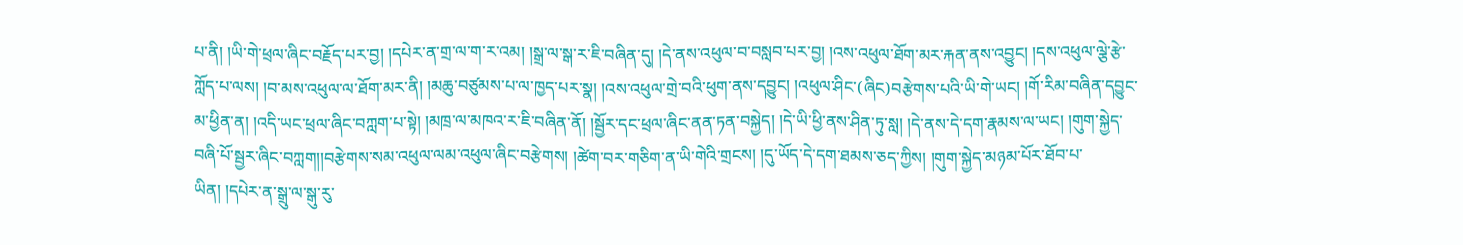པ་ནི། །ཡི་གེ་ཕྲལ་ཞིང་བརྗོད་པར་བྱ། །དཔེར་ན་གྲ་ལ་ག་ར་འམ། །སྒྲ་ལ་སྒ་ར་ཇི་བཞིན་དུ། །དེ་ནས་འཕུལ་བ་བསླབ་པར་བྱ། །འས་འཕུལ་ཐོག་མར་རྐན་ནས་འབྱུང། །དས་འཕུལ་ལྕེ་རྩེ་ཀློད་པ་ལས། །བ་མས་འཕུལ་ལ་ཐོག་མར་ནི། །མཆུ་བཙུམས་པ་ལ་ཁྱད་པར་སྣ། །འས་འཕུལ་གྲེ་བའི་ཕུག་ནས་དབྱུང། །འཕུལ་ཤིང་(ཞིང)བརྩེགས་པའི་ཡི་གེ་ཡང། །གོ་རིམ་བཞིན་དབྱུང་མ་ཕྱིན་ན། །འདི་ཡང་ཕྲལ་ཞིང་བཀླག་པ་སྟེ། །མཁྲ་ལ་མཁའ་ར་ཇི་བཞིན་ནོ། །སྦྱོར་དང་ཕྲལ་ཞིང་ནན་ཏན་བསྐྱེད། །དེ་ཡི་ཕྱི་ནས་ཤིན་ཏུ་སླ། །དེ་ནས་དེ་དག་རྣམས་ལ་ཡང། །གུག་སྐྱེད་བཞི་པོ་སྦྱར་ཞིང་བཀླག།།བརྩེགས་སམ་འཕུལ་ལམ་འཕུལ་ཞིང་བརྩེགས། །ཚེག་བར་གཅིག་ན་ཡི་གེའི་གྲངས། །དུ་ཡོད་དེ་དག་ཐམས་ཅད་ཀྱིས། །གུག་སྐྱེད་མཉམ་པོར་ཐོབ་པ་ཡིན། །དཔེར་ན་སྒྲུ་ལ་སྒུ་རུ་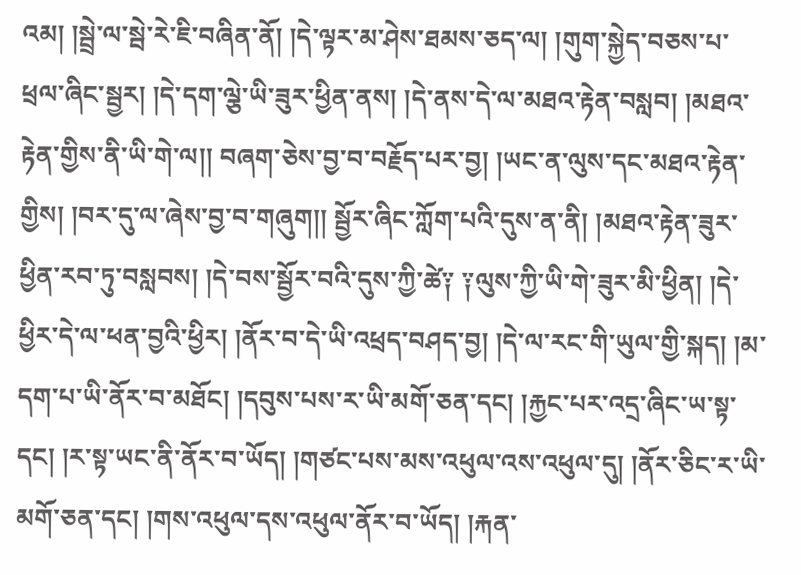འམ། །སྦྲེ་ལ་སྦེ་རེ་ཇི་བཞིན་ནོ། །དེ་ལྟར་མ་ཤེས་ཐམས་ཅད་ལ། །གུག་སྐྱེད་བཅས་པ་ཕྲལ་ཞིང་སྦྱར། །དེ་དག་ལྕེ་ཡི་ཟུར་ཕྱིན་ནས། །དེ་ནས་དེ་ལ་མཐའ་རྟེན་བསླབ། །མཐའ་རྟེན་གྱིས་ནི་ཡི་གེ་ལ།། བཞག་ཅེས་བྱ་བ་བརྗོད་པར་བྱ། །ཡང་ན་ལུས་དང་མཐའ་རྟེན་གྱིས། །བར་དུ་ལ་ཞེས་བྱ་བ་གཞུག།། སྦྱོར་ཞིང་ཀློག་པའི་དུས་ན་ནི། །མཐའ་རྟེན་ཟུར་ཕྱིན་རབ་ཏུ་བསླབས། །དེ་བས་སྦྱོར་བའི་དུས་ཀྱི་ཚེ༑ ༑ལུས་ཀྱི་ཡི་གེ་ཟུར་མི་ཕྱིན། །དེ་ཕྱིར་དེ་ལ་ཕན་བྱའི་ཕྱིར། །ནོར་བ་དེ་ཡི་འཕྲད་བཤད་བྱ། །དེ་ལ་རང་གི་ཡུལ་གྱི་སྐད། །མ་དག་པ་ཡི་ནོར་བ་མཐོང། །དབུས་པས་ར་ཡི་མགོ་ཅན་དང། །རྐྱང་པར་འདྲ་ཞིང་ཡ་སྟ་དང། །ར་སྟ་ཡང་ནི་ནོར་བ་ཡོད། །གཙང་པས་མས་འཕུལ་འས་འཕུལ་དུ། །ནོར་ཅིང་ར་ཡི་མགོ་ཅན་དང། །གས་འཕུལ་དས་འཕུལ་ནོར་བ་ཡོད། །རྐན་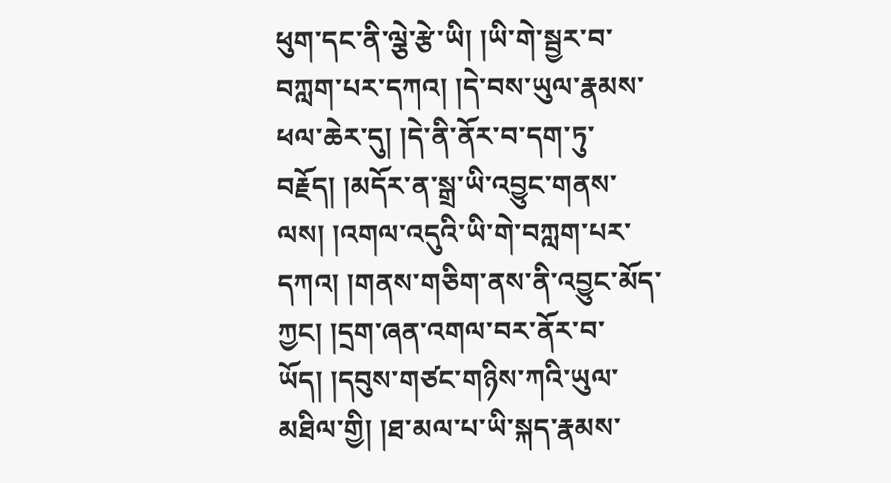ཕུག་དང་ནི་ལྕེ་རྩེ་ཡི། །ཡི་གེ་སྦྱར་བ་བཀླག་པར་དཀའ། །དེ་བས་ཡུལ་རྣམས་ཕལ་ཆེར་དུ། །དེ་ནི་ནོར་བ་དག་ཏུ་བརྗོད། །མདོར་ན་སྒྲ་ཡི་འབྱུང་གནས་ལས། །འགལ་འདུའི་ཡི་གེ་བཀླག་པར་དཀའ། །གནས་གཅིག་ནས་ནི་འབྱུང་མོད་ཀྱང། །དྲག་ཞན་འགལ་བར་ནོར་བ་ཡོད། །དབུས་གཙང་གཉིས་ཀའི་ཡུལ་མཐིལ་གྱི། །ཐ་མལ་པ་ཡི་སྐད་རྣམས་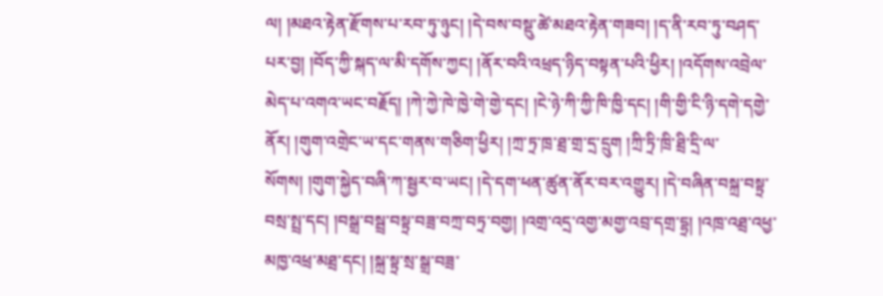ལ། །མཐའ་རྟེན་རྫོགས་པ་རབ་ཏུ་ཉུང། །དེ་བས་བསྡུ་ཚེ་མཐའ་རྟེན་གཟབ། །ད་ནི་རབ་ཏུ་བཤད་པར་བྱ། །བོད་ཀྱི་སྐད་ལ་མི་དགོས་ཀྱང། །ནོར་བའི་འཕྲད་ཉིད་བསྟན་པའི་ཕྱིར། །འདོགས་འབྲེལ་མེད་པ་འགའ་ཡང་བརྗོད། །ཀེ་ཀྱེ་ཁེ་ཁྱེ་གེ་གྱེ་དང། །ངེ་ཉེ་ཀི་ཀྱི་ཁི་ཁྱི་དང། །གི་གྱི་ངི་ཉི་དགེ་དགྱེ་ནོར། །གུག་འགྲེང་ཡ་དང་གནས་གཅིག་ཕྱིར། །ཀྲ་ཏྲ་ཁྲ་ཐྲ་གྲ་དྲ་དྲུག །ཀྲི་ཏྲི་ཁྲི་ཐྲི་དྲི་ལ་སོགས། །གུག་སྐྱེད་བཞི་ཀ་སྦྱར་བ་ཡང། །དེ་དག་ཕན་ཚུན་ནོར་བར་འགྱུར། །དེ་བཞིན་བསྐྲ་བསྟྲ་བསྲ་སྤྲ་དང། །བསྒྲ་བསྦྲ་བསྟྲ་བཟྲ་བཀྲ་བཏྲ་བགྱ། །འགྲ་འདྲ་འགྱ་མགྱ་འབྲ་དགྲ་དྷྲ། །འཁྲ་འཐྲ་འཕྱ་མཁྱ་འཕྲ་མཐྲ་དང། །སྐྲ་སྟྲ་སྲ་སྒྲ་བཟྲ་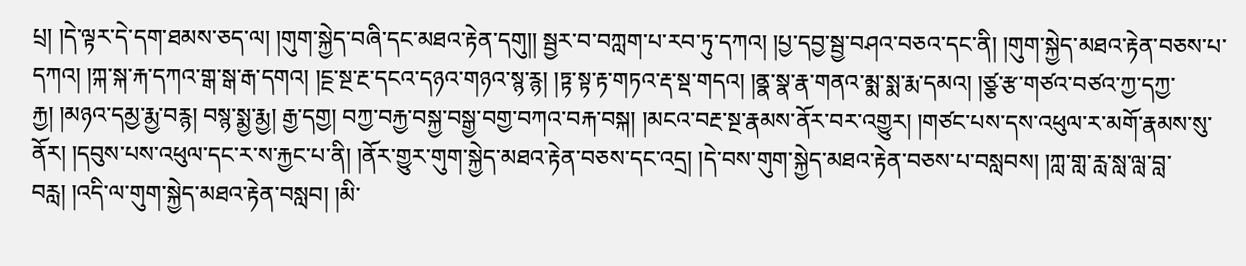པྲ། །དེ་ལྟར་དེ་དག་ཐམས་ཅད་ལ། །གུག་སྐྱེད་བཞི་དང་མཐའ་རྟེན་དགུ།། སྦྱར་བ་བཀླག་པ་རབ་ཏུ་དཀའ། །པྱ་དབྱ་སྦྱ་བཤའ་བཅའ་དང་ནི། །གུག་སྐྱེད་མཐའ་རྟེན་བཅས་པ་དཀའ། །ཀྐ་སྐ་རྐ་དཀའ་གྒ་སྒ་རྒ་དགའ། །ངྔ་སྔ་རྔ་དངའ་དཉའ་གཉའ་སྙ་རྙ། །ཏྟ་སྟ་རྟ་གཏའ་རྡ་སྡ་གདའ། །ནྣ་སྣ་རྣ་གནའ་མྨ་སྨ་རྨ་དམའ། །ཙྩ་རྩ་གཙའ་བཙའ་ཀྱ་དཀྱ་རྐྱ། །མཉའ་དམྱ་རྨྱ་བརྙ། བསྙ་སྨྱ་རྨྱ། རྒྱ་དགྱ། བཀྱ་བརྐྱ་བསྐྱ་བསྒྱ་བགྱ་བཀའ་བརྐ་བསྐ། །མངའ་བརྔ་སྔ་རྣམས་ནོར་བར་འགྱུར། །གཙང་པས་དས་འཕུལ་ར་མགོ་རྣམས་སུ་ནོར། །དབུས་པས་འཕུལ་དང་ར་ས་རྐྱང་པ་ནི། །ནོར་གྱུར་གུག་སྐྱེད་མཐའ་རྟེན་བཅས་དང་འདྲ། །དེ་བས་གུག་སྐྱེད་མཐའ་རྟེན་བཅས་པ་བསླབས། །ཀླ་གླ་རླ་སླ་ལླ་བླ་བརླ། །འདི་ལ་གུག་སྐྱེད་མཐའ་རྟེན་བསླབ། །མི་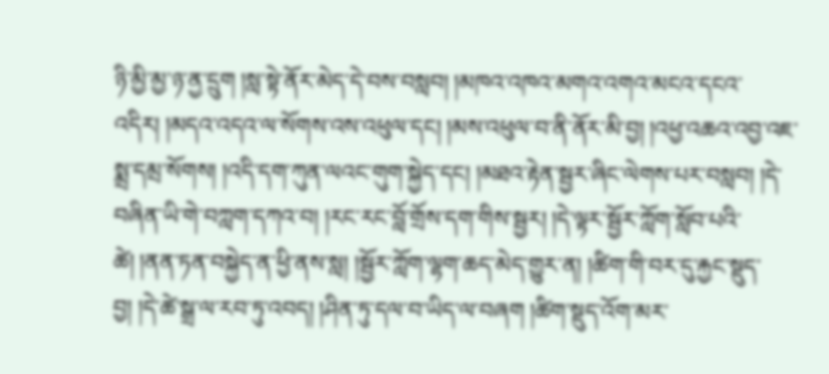ཉི་མྱི་མྱ་ཉ་ནྱ་དྲུག །སླ་སྟེ་ནོར་མེད་དེ་བས་བསླབ། །མཁའ་འཁའ་མགའ་འགའ་མངའ་དངའ་འདིར། །མདའ་འདའ་ལ་སོགས་འས་འཕུལ་དང། །མས་འཕུལ་བ་ནི་ནོར་མི་བྱ། །འཕྱ་འཆའ་འབྱ་འཇ་སྨྲ་དམྲ་སོགས། །འདི་དག་ཀུན་ལའང་གུག་སྐྱེད་དང། །མཐའ་རྟེན་སྦྱར་ཞིང་ལེགས་པར་བསླབ། །དེ་བཞིན་ཡི་གེ་བཀླག་དཀའ་བ། །རང་རང་བློ་གྲོས་དག་གིས་སྦྱར། །དེ་ལྟར་སྦྱོར་ཀློག་སློབ་པའི་ཚེ། །ནན་ཏན་བསྐྱེད་ན་ཕྱི་ནས་སླ། །སྦྱོར་ཀློག་ལྷག་ཆད་མེད་གྱུར་ན། །ཚིག་གི་བར་དུ་རྐྱང་སྡུད་བྱ། །དེ་ཚེ་སྒྲ་ལ་རབ་ཏུ་འབད། །ཤིན་ཏུ་དལ་བ་ཡིད་ལ་བཞག །ཚིག་སྡུད་འོག་མར་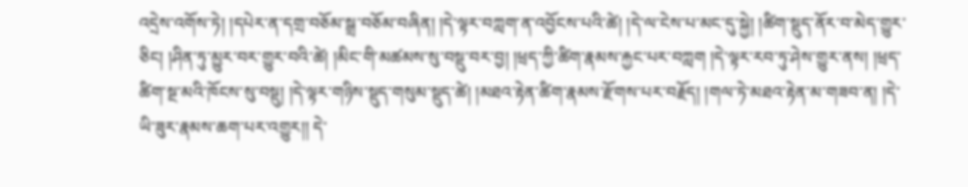འདྲེས་འགོས་ཏེ། །དཔེར་ན་དགྲ་བཅོམ་སྒྲ་བཅོམ་བཞིན། །དེ་ལྟར་བཀླག་ན་འབྱོངས་པའི་ཚེ། །དེ་ལ་ངེས་པ་མང་དུ་སྐྱེ། །ཚིག་སྡུད་ནོར་བ་མེད་གྱུར་ཅིང། །ཤིན་ཏུ་མྱུར་བར་གྱུར་བའི་ཚེ། །མིང་གི་མཚམས་སུ་བསྡུ་བར་བྱ། །ཕྲད་ཀྱི་ཚིག་རྣམས་རྐྱང་པར་བཀླག །དེ་ལྟར་རབ་ཏུ་ཤེས་གྱུར་ནས། །ཕྲད་ཚིག་སྔ་མའི་ཁོངས་སུ་བསྡུ། །དེ་ལྟར་གཉིས་སྡུད་གསུམ་སྡུད་ཚེ། །མཐའ་རྟེན་ཚིག་རྣམས་རྫོགས་པར་བརྗོད། །གལ་ཏེ་མཐའ་རྟེན་མ་གཟབ་ན། །དེ་ཡི་ཟུར་རྣམས་ཆག་པར་འགྱུར།། དེ་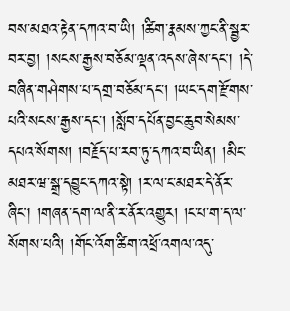བས་མཐའ་རྟེན་དཀའ་བ་ཡི། །ཚིག་རྣམས་ཀྱང་ནི་སྦྱར་བར་བྱ། །སངས་རྒྱས་བཅོམ་ལྡན་འདས་ཞེས་དང། །དེ་བཞིན་གཤེགས་པ་དགྲ་བཅོམ་དང་། །ཡང་དག་རྫོགས་པའི་སངས་རྒྱས་དང་། །སློབ་དཔོན་བྱང་ཆུབ་སེམས་དཔའ་སོགས། །བརྗོད་པ་རབ་ཏུ་དཀའ་བ་ཡིན། །མིང་མཐར་ཝ་སྒྲ་དབྱུང་དཀའ་སྟེ། །ར་ལ་ང་མཐར་དེ་ནོར་ཞིང། །གཞན་དག་ལ་ནི་ར་ནོར་འགྱུར། །ང་པ་ག་ད་ལ་སོགས་པའི། །གོང་འོག་ཚིག་འཕྲོ་འགལ་འདུ་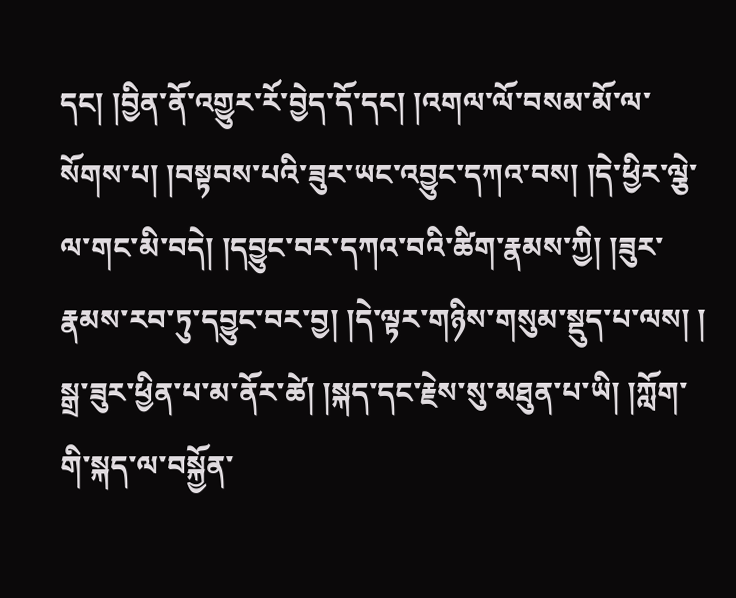དང། །བྱིན་ནོ་འགྱུར་རོ་བྱེད་དོ་དང། །འགལ་ལོ་བསམ་མོ་ལ་སོགས་པ། །བསྟབས་པའི་ཟུར་ཡང་འབྱུང་དཀའ་བས། །དེ་ཕྱིར་ལྕེ་ལ་གང་མི་བདེ། །དབྱུང་བར་དཀའ་བའི་ཚིག་རྣམས་ཀྱི། །ཟུར་རྣམས་རབ་ཏུ་དབྱུང་བར་བྱ། །དེ་ལྟར་གཉིས་གསུམ་སྡུད་པ་ལས། ། སྒྲ་ཟུར་ཕྱིན་པ་མ་ནོར་ཚེ། །སྐད་དང་རྗེས་སུ་མཐུན་པ་ཡི། །ཀློག་གི་སྐད་ལ་བསྐྱོན་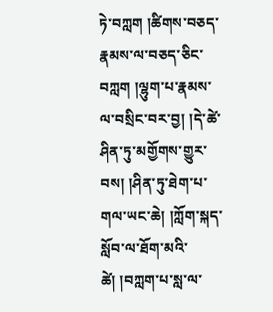ཏེ་བཀླག །ཚིགས་བཅད་རྣམས་ལ་བཅད་ཅིང་བཀླག །ལྷུག་པ་རྣམས་ལ་བསྲིང་བར་བྱ། །དེ་ཚེ་ཤིན་ཏུ་མགྱོགས་གྱུར་བས། །ཤིན་ཏུ་ཐེག་པ་གལ་ཡང་ཆེ། །ཀློག་སྐད་སློབ་ལ་ཐོག་མའི་ཚེ། །བཀླག་པ་སླ་ལ་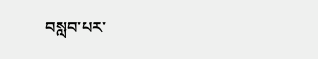བསླབ་པར་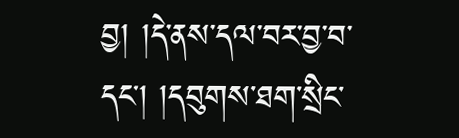བྱ། །དེ་ནས་དལ་བར་བྱ་བ་དང། །དབུགས་ཐག་སྲིང་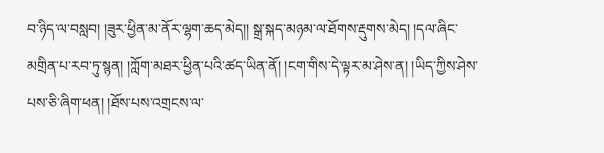བ་ཉིད་ལ་བསླབ། །ཟུར་ཕྱིན་མ་ནོར་ལྷག་ཆད་མེད།། སྒྲ་སྐད་མཉམ་ལ་ཐོགས་རྡུགས་མེད། །དལ་ཞིང་མགྲིན་པ་རབ་ཏུ་སྙན། །ཀློག་མཐར་ཕྱིན་པའི་ཚད་ཡིན་ནོ། །ངག་གིས་དེ་ལྟར་མ་ཤེས་ན། །ཡིད་ཀྱིས་ཤེས་པས་ཅི་ཞིག་ཕན། །ཐོས་པས་འགྲངས་ལ་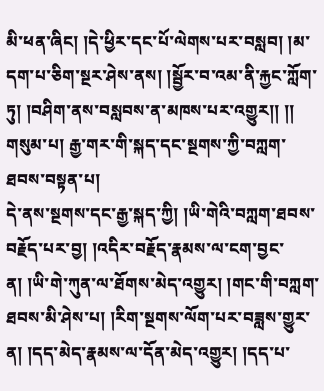མི་ཕན་ཞིང། །དེ་ཕྱིར་དང་པོ་ལེགས་པར་བསླབ། །མ་དག་པ་ཅིག་སྔར་ཤེས་ནས། །སྦྱོར་བ་འམ་ནི་རྐྱང་ཀློག་ཏུ། །བཤིག་ནས་བསླབས་ན་མཁས་པར་འགྱུར།། །།
གསུམ་པ། རྒྱ་གར་གི་སྐད་དང་སྔགས་ཀྱི་བཀླག་ཐབས་བསྟན་པ།
དེ་ནས་སྔགས་དང་རྒྱ་སྐད་ཀྱི། །ཡི་གེའི་བཀླག་ཐབས་བརྗོད་པར་བྱ། །འདིར་བརྗོད་རྣམས་ལ་ངག་བྱང་ན། །ཡི་གེ་ཀུན་ལ་ཐོགས་མེད་འགྱུར། །གང་གི་བཀླག་ཐབས་མི་ཤེས་པ། །རིག་སྔགས་ལོག་པར་བཟླས་གྱུར་ན། །དད་མེད་རྣམས་ལ་དོན་མེད་འགྱུར། །དད་པ་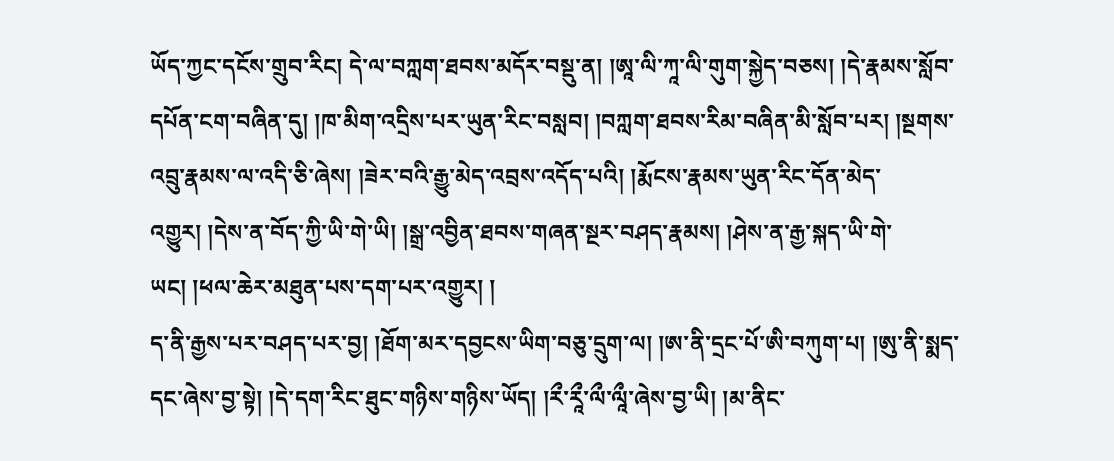ཡོད་ཀྱང་དངོས་གྲུབ་རིང། དེ་ལ་བཀླག་ཐབས་མདོར་བསྡུ་ན། །ཨཱ་ལི་ཀཱ་ལི་གུག་སྐྱེད་བཅས། །དེ་རྣམས་སློབ་དཔོན་ངག་བཞིན་དུ། །ཁ་མིག་འདྲིས་པར་ཡུན་རིང་བསླབ། །བཀླག་ཐབས་རིམ་བཞིན་མི་སློབ་པར། །སྔགས་འབྲུ་རྣམས་ལ་འདི་ཅི་ཞེས། །ཟེར་བའི་རྒྱུ་མེད་འབྲས་འདོད་པའི། །རྨོངས་རྣམས་ཡུན་རིང་དོན་མེད་འགྱུར། །དེས་ན་བོད་ཀྱི་ཡི་གེ་ཡི། །སྒྲ་འབྱིན་ཐབས་གཞན་སྔར་བཤད་རྣམས། །ཤེས་ན་རྒྱ་སྐད་ཡི་གེ་ཡང། །ཕལ་ཆེར་མཐུན་པས་དག་པར་འགྱུར། །
ད་ནི་རྒྱས་པར་བཤད་པར་བྱ། །ཐོག་མར་དབྱངས་ཡིག་བཅུ་དྲུག་ལ། །ཨ་ནི་དྲང་པོ་ཨི་བཀུག་པ། །ཨུ་ནི་སྨད་དང་ཞེས་བྱ་སྟེ། །དེ་དག་རིང་ཐུང་གཉིས་གཉིས་ཡོད། །རྀ་རཱྀ་ལྀ་ལཱྀ་ཞེས་བྱ་ཡི། །མ་ནིང་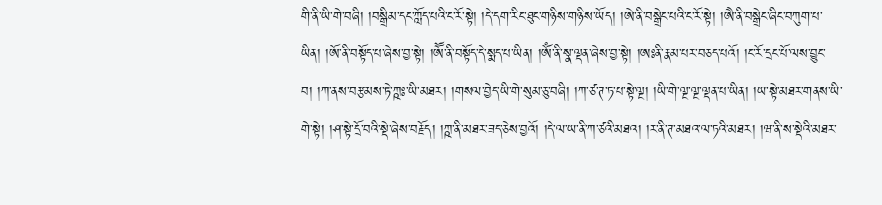གི་ནི་ཡི་གེ་བཞི། །བསྒྲིམ་དང་ཀློད་པའི་ང་རོ་སྟེ། །དེ་དག་རིང་ཐུང་གཉིས་གཉིས་ཡོད། །ཨེ་ནི་བསྒྲེང་པའི་ང་རོ་སྟེ། །ཨཻ་ནི་བསྒྲེང་ཞིང་བཀུག་པ་ཡིན། །ཨོ་ནི་བསྟོད་པ་ཞེས་བྱ་སྟེ། །ཨཽ་ནི་བསྟོད་དེ་སྨད་པ་ཡིན། །ཨོཾ་ནི་སྣ་ལྡན་ཞེས་བྱ་སྟེ། །ཨཿནི་རྣམ་པར་བཅད་པའོ། །ང་རོ་དྲང་པོ་ལས་བྱུང་བ། །ཀ་ནས་བརྩམས་ཏེ་ཀྵཿ་ཡི་མཐར། །གསལ་བྱེད་ཡི་གེ་སུམ་ཅུ་བཞི། །ཀ་ཙ་ཊ་ཏ་པ་སྟེ་ལྔ། །ཡི་གེ་ལྔ་ལྔ་ལྡན་པ་ཡིན། །ཡ་སྟེ་མཐར་གནས་ཡི་གེ་སྟེ། །ཤ་སྟེ་དྲོ་བའི་སྡེ་ཞེས་བརྗོད། །ཀྵ་ནི་མཐར་ཟད་ཅེས་བྱའོ། །དེ་ལ་ཡ་ནི་ཀ་ཙའི་མཐའ། །ར་ནི་ཊ་མཐའ་ལ་ཏའི་མཐར། །ཝ་ནི་ས་སྡེའི་མཐར་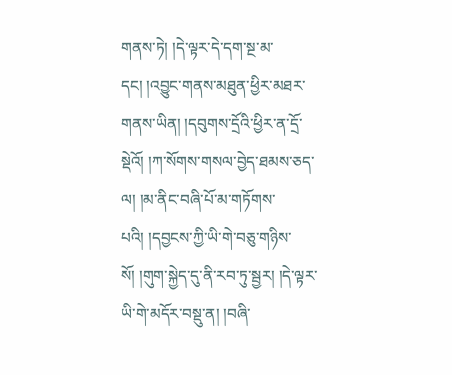གནས་ཏེ། །དེ་ལྟར་དེ་དག་སྔ་མ་དང། །འབྱུང་གནས་མཐུན་ཕྱིར་མཐར་གནས་ཡིན། །དབུགས་དྲོའི་ཕྱིར་ན་དྲོ་སྡེའོ། །ཀ་སོགས་གསལ་བྱེད་ཐམས་ཅད་ལ། །མ་ནིང་བཞི་པོ་མ་གཏོགས་པའི། །དབྱངས་ཀྱི་ཡི་གེ་བཅུ་གཉིས་སོ། །གུག་སྐྱེད་དུ་ནི་རབ་ཏུ་སྦྱར། །དེ་ལྟར་ཡི་གེ་མདོར་བསྡུ་ན། །བཞི་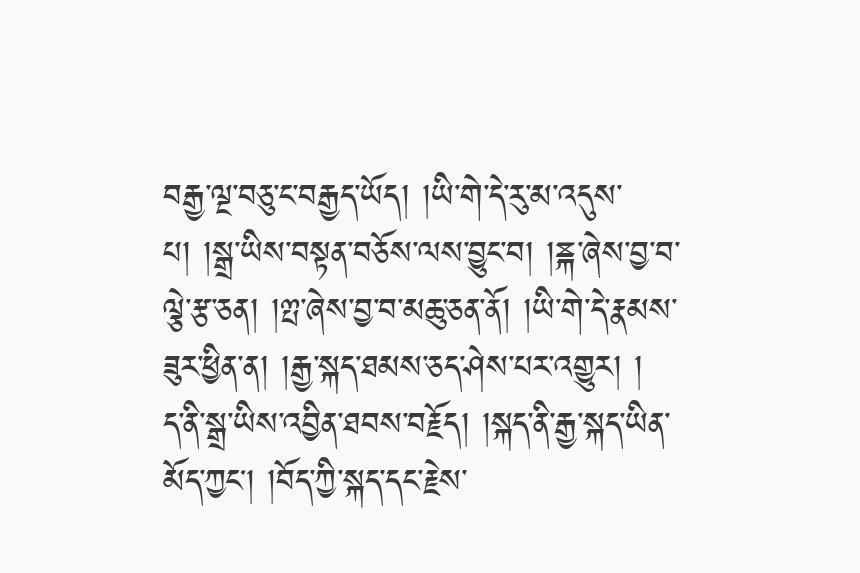བརྒྱ་ལྔ་བཅུ་ང་བརྒྱད་ཡོད། །ཡི་གེ་དེ་རུ་མ་འདུས་པ། །སྒྲ་ཡིས་བསྟན་བཅོས་ལས་བྱུང་བ། །ྈྐ་ཞེས་བྱ་བ་ལྕེ་རྩ་ཅན། །ྉྤ་ཞེས་བྱ་བ་མཆུ་ཅན་ནོ། །ཡི་གེ་དེ་རྣམས་ཟུར་ཕྱིན་ན། །རྒྱ་སྐད་ཐམས་ཅད་ཤེས་པར་འགྱུར། །
ད་ནི་སྒྲ་ཡིས་འབྱིན་ཐབས་བརྗོད། །སྐད་ནི་རྒྱ་སྐད་ཡིན་མོད་ཀྱང། །བོད་ཀྱི་སྐད་དང་རྗེས་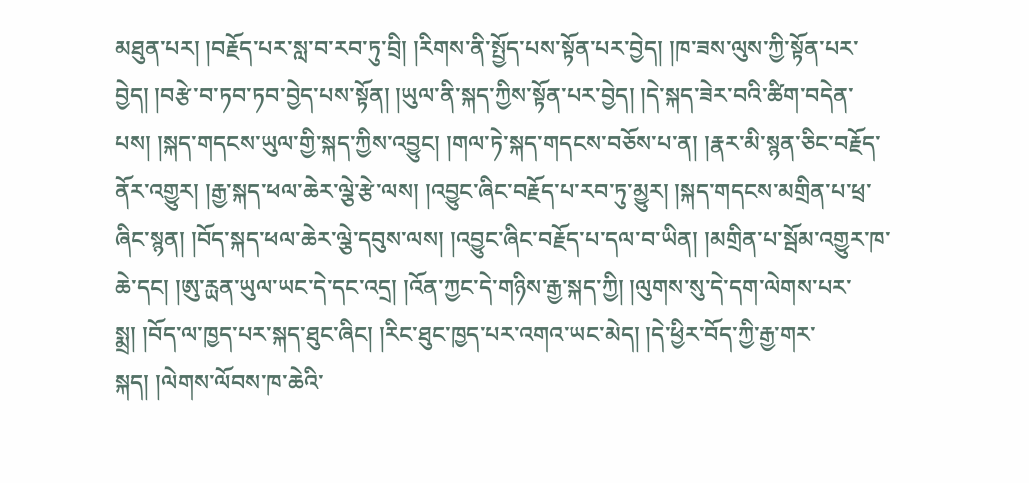མཐུན་པར། །བརྗོད་པར་སླ་བ་རབ་ཏུ་བྲི། །རིགས་ནི་སྤྱོད་པས་སྟོན་པར་བྱེད། །ཁ་ཟས་ལུས་ཀྱི་སྟོན་པར་བྱེད། །བརྩེ་བ་ཏབ་ཏབ་བྱེད་པས་སྟོན། །ཡུལ་ནི་སྐད་ཀྱིས་སྟོན་པར་བྱེད། །དེ་སྐད་ཟེར་བའི་ཚིག་བདེན་པས། །སྐད་གདངས་ཡུལ་གྱི་སྐད་ཀྱིས་འབྱུང། །གལ་ཏེ་སྐད་གདངས་བཅོས་པ་ན། །རྣར་མི་སྙན་ཅིང་བརྗོད་ནོར་འགྱུར། །རྒྱ་སྐད་ཕལ་ཆེར་ལྕེ་རྩེ་ལས། །འབྱུང་ཞིང་བརྗོད་པ་རབ་ཏུ་མྱུར། །སྐད་གདངས་མགྲིན་པ་ཕྲ་ཞིང་སྙན། །བོད་སྐད་ཕལ་ཆེར་ལྕེ་དབུས་ལས། །འབྱུང་ཞིང་བརྗོད་པ་དལ་བ་ཡིན། །མགྲིན་པ་སྦོམ་འགྱུར་ཁ་ཆེ་དང། །ཨུ་རྻན་ཡུལ་ཡང་དེ་དང་འདྲ། །འོན་ཀྱང་དེ་གཉིས་རྒྱ་སྐད་ཀྱི། །ལུགས་སུ་དེ་དག་ལེགས་པར་སྨྲ། །བོད་ལ་ཁྱད་པར་སྐད་ཐུང་ཞིང། །རིང་ཐུང་ཁྱད་པར་འགའ་ཡང་མེད། །དེ་ཕྱིར་བོད་ཀྱི་རྒྱ་གར་སྐད། །ལེགས་ལོབས་ཁ་ཆེའི་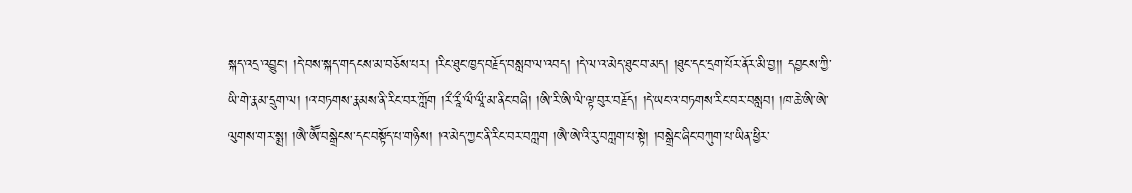སྐད་འདྲ་འབྱུང། །དེ་བས་སྐད་གདངས་མ་བཅོས་པར། །རིང་ཐུང་ཁྱད་བརྗོད་བསླབ་ལ་འབད། །དེ་ལ་འ་མེད་ཐུང་བ་མད། །ཐུང་དང་དྲག་པོར་ནོར་མི་བྱ།། དབྱངས་ཀྱི་ཡི་གེ་རྣམ་དྲུག་ལ། །འ་བཏགས་རྣམས་ནི་རིང་བར་ཀློག །རྀ་རཱྀ་ལྀ་ལཱྀ་མ་ནིང་བཞི། །ཨི་རི་ཨི་ལི་ལྟ་བུར་བརྗོད། །དེ་ཡང་འ་བཏགས་རིང་བར་བསླབ། །ཁ་ཆེ་ཨི་ཨེ་ལུགས་གར་སྨྲ། །ཨཻ་ཨཽ་བསྒྲེངས་དང་བསྟོད་པ་གཉིས། །འ་མེད་ཀྱང་ནི་རིང་བར་བཀླག །ཨཻ་ཨེ་འི་རུ་བཀླག་པ་སྟེ། །བསྒྲེང་ཞིང་བཀུག་པ་ཡིན་ཕྱིར་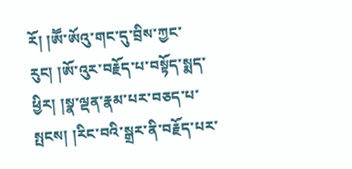རོ། །ཨཽ་ཨོའུ་གང་དུ་བྲིས་ཀྱང་རུང། །ཨོ་འུར་བརྗོད་པ་བསྟོད་སྨད་ཕྱིར། །སྣ་ལྡན་རྣམ་པར་བཅད་པ་སྤངས། །རིང་བའི་སྒྲར་ནི་བརྗོད་པར་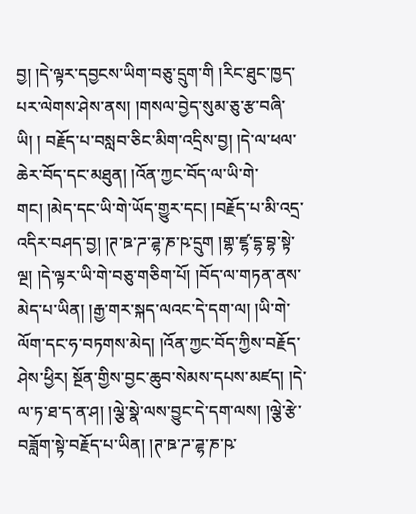བྱ། །དེ་ལྟར་དབྱངས་ཡིག་བཅུ་དྲུག་གི །རིང་ཐུང་ཁྱད་པར་ལེགས་ཤེས་ནས། །གསལ་བྱེད་སུམ་ཅུ་རྩ་བཞི་ཡི། ། བརྗོད་པ་བསླབ་ཅིང་མིག་འདྲིས་བྱ། །དེ་ལ་ཕལ་ཆེར་བོད་དང་མཐུན། །འོན་ཀྱང་བོད་ལ་ཡི་གེ་གང། །མེད་དང་ཡི་གེ་ཡོད་གྱུར་དང། །བརྗོད་པ་མི་འདྲ་འདིར་བཤད་བྱ། །ཊ་ཋ་ཌ་ཌྷ་ཎ་ཥ་དྲུག །གྷ་ཛྷ་དྷ་བྷ་སྟེ་ལྔ། །དེ་ལྟར་ཡི་གེ་བཅུ་གཅིག་པོ། །བོད་ལ་གཏན་ནས་མེད་པ་ཡིན། །རྒྱ་གར་སྐད་ལའང་དེ་དག་ལ། །ཡི་གེ་ལོག་དང་ཧ་བཏགས་མེད། །འོན་ཀྱང་བོད་ཀྱིས་བརྗོད་ཤེས་ཕྱིར། སྔོན་གྱིས་བྱང་ཆུབ་སེམས་དཔས་མཛད། །དེ་ལ་ཏ་ཐ་ད་ན་ཤ། །ལྕེ་སྣེ་ལས་བྱུང་དེ་དག་ལས། །ལྕེ་རྩེ་བཟློག་སྟེ་བརྗོད་པ་ཡིན། །ཊ་ཋ་ཌ་ཌྷ་ཎ་ཥ་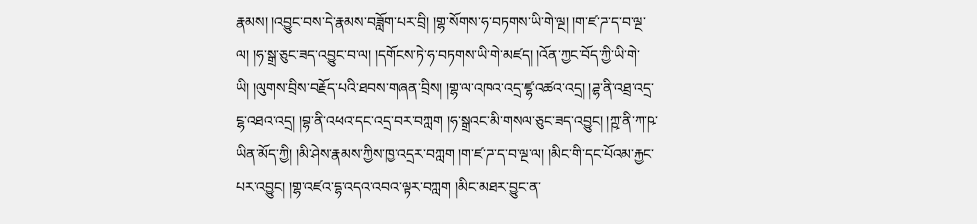རྣམས། །འབྱུང་བས་དེ་རྣམས་བཟློག་པར་བྲི། །གྷ་སོགས་ཧ་བཏགས་ཡི་གེ་ལྔ། །ག་ཛ་ཌ་ད་བ་ལྔ་ལ། །ཧ་སྒྲ་ཅུང་ཟད་འབྱུང་བ་ལ། །དགོངས་ཏེ་ཧ་བཏགས་ཡི་གེ་མཛད། །འོན་ཀྱང་བོད་ཀྱི་ཡི་གེ་ཡི། །ལུགས་བྲིས་བརྗོད་པའི་ཐབས་གཞན་བྲིས། །གྷ་ལ་འཁའ་འདྲ་ཛྷ་འཚའ་འདྲ། །ཌྷ་ནི་འཐྲ་འདྲ་ངྷ་འཐའ་འདྲ། །བྷ་ནི་འཕའ་དང་འདྲ་བར་བཀླག །ཧ་སྒྲའང་མི་གསལ་ཅུང་ཟད་འབྱུང། །ཀྵ་ནི་ཀ་ཥ་ཡིན་མོད་ཀྱི། །མི་ཤེས་རྣམས་ཀྱིས་ཁྱ་འདྲར་བཀླག །ག་ཛ་ཌ་ད་བ་ལྔ་ལ། །མིང་གི་དང་པོའམ་རྐྱང་པར་འབྱུང། །གྷ་འཛའ་དྷ་འདའ་འབའ་ལྟར་བཀླག །མིང་མཐར་བྱུང་ན་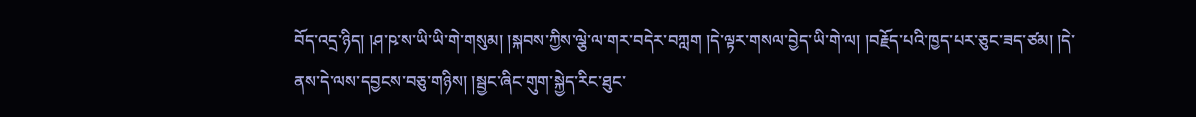བོད་འདྲ་ཉིད། །ཤ་ཥ་ས་ཡི་ཡི་གེ་གསུམ། །སྐབས་ཀྱིས་ལྕེ་ལ་གར་བདེར་བཀླག །དེ་ལྟར་གསལ་བྱེད་ཡི་གེ་ལ། །བརྗོད་པའི་ཁྱད་པར་ཅུང་ཟད་ཙམ། །དེ་ནས་དེ་ལས་དབྱངས་བཅུ་གཉིས། །སྦྱང་ཞིང་གུག་སྐྱེད་རིང་ཐུང་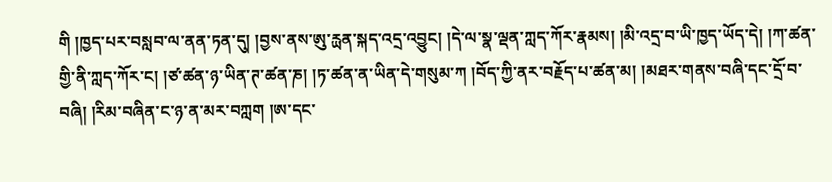གི །ཁྱད་པར་བསླབ་ལ་ནན་ཏན་དུ། །བྱས་ནས་ཨུ་རྻན་སྐད་འདྲ་འབྱུང། །དེ་ལ་སྣ་ལྡན་ཀླད་ཀོར་རྣམས། །མི་འདྲ་བ་ཡི་ཁྱད་ཡོད་དེ། །ཀ་ཚན་གྱི་ནི་ཀླད་ཀོར་ང། །ཙ་ཚན་ཉ་ཡིན་ཊ་ཚན་ཎ། །ཏ་ཚན་ན་ཡིན་དེ་གསུམ་ཀ །བོད་ཀྱི་ནར་བརྗོད་པ་ཚན་མ། །མཐར་གནས་བཞི་དང་དྲོ་བ་བཞི། །རིམ་བཞིན་ང་ཉ་ན་མར་བཀླག །ཨ་དང་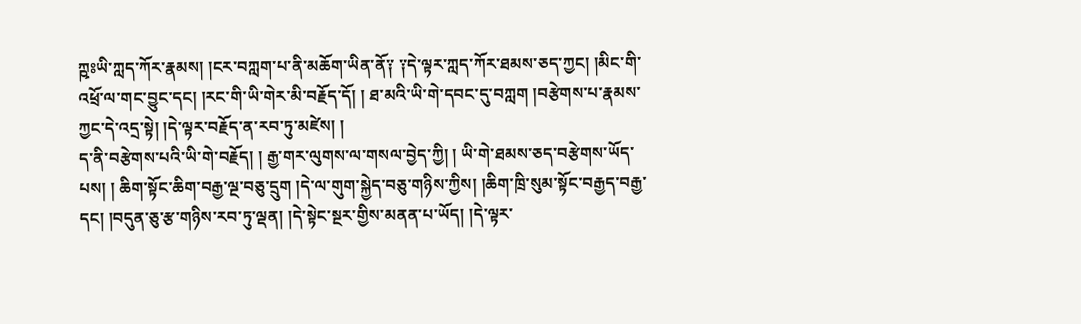ཀྵཿཡི་ཀླད་ཀོར་རྣམས། །ངར་བཀླག་པ་ནི་མཆོག་ཡིན་ནོ༑ ༑དེ་ལྟར་ཀླད་ཀོར་ཐམས་ཅད་ཀྱང། །མིང་གི་འཕྲོ་ལ་གང་བྱུང་དང། །རང་གི་ཡི་གེར་མི་བརྗོད་དོ། ། ཐ་མའི་ཡི་གེ་དབང་དུ་བཀླག །བརྩེགས་པ་རྣམས་ཀྱང་དེ་འདྲ་སྟེ། །དེ་ལྟར་བརྗོད་ན་རབ་ཏུ་མཛེས། །
ད་ནི་བརྩེགས་པའི་ཡི་གེ་བརྗོད། ། རྒྱ་གར་ལུགས་ལ་གསལ་བྱེད་ཀྱི། ། ཡི་གེ་ཐམས་ཅད་བརྩེགས་ཡོད་པས། ། ཆིག་སྟོང་ཆིག་བརྒྱ་ལྔ་བཅུ་དྲུག །དེ་ལ་གུག་སྐྱེད་བཅུ་གཉིས་ཀྱིས། །ཆིག་ཁྲི་སུམ་སྟོང་བརྒྱད་བརྒྱ་དང། །བདུན་ཅུ་རྩ་གཉིས་རབ་ཏུ་ལྡན། །དེ་སྟེང་སྔར་གྱིས་མནན་པ་ཡོད། །དེ་ལྟར་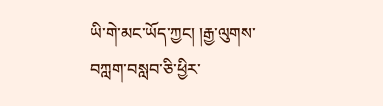ཡི་གེ་མང་ཡོད་ཀྱང། །རྒྱ་ལུགས་བཀླག་བསླབ་ཅི་ཕྱིར་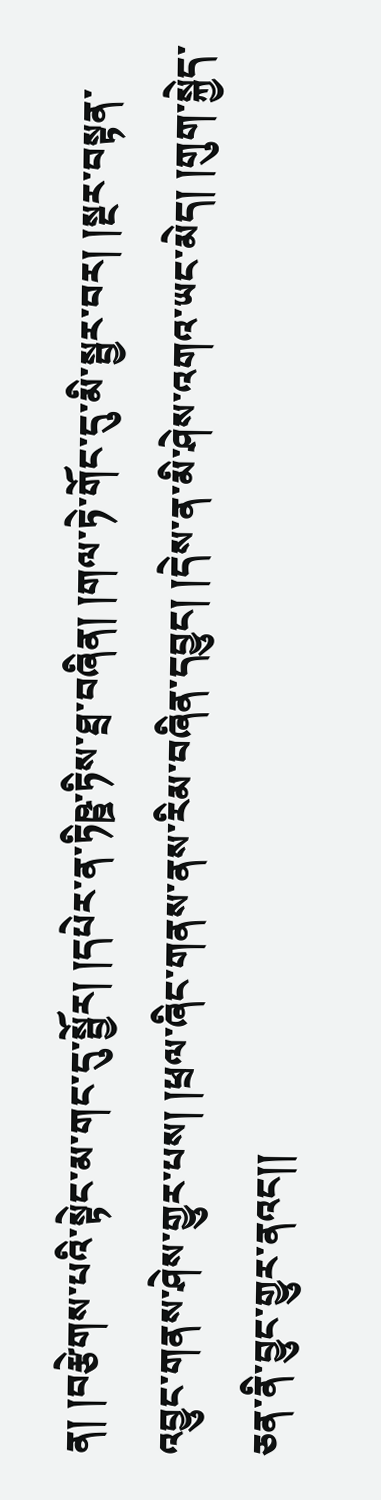ན། །བརྩེགས་པའི་སྟེང་མ་གང་དུ་སྦྱོར། །དཔེར་ན་ཏིཥྛ་ཏིས་ཐྲ་བཞིན། །གལ་ཏེ་གོང་དུ་མི་སྦྱར་བར། །སྔར་བསྟན་འབྱུང་གནས་ཤེས་གྱུར་པས། །ཕྲལ་ཞིང་གནས་ནས་རིམ་བཞིན་དབྱུང། །དེས་ན་མི་ཤེས་འགའ་ཡང་མེད། །གུག་སྐྱེད་ཅན་ནི་བྱུང་གྱུར་ནའང།།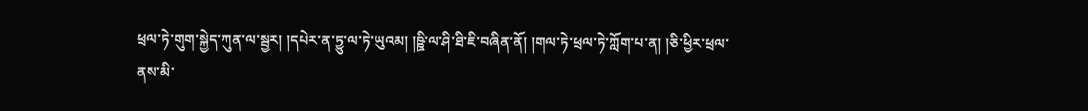ཕྲལ་ཏེ་གུག་སྐྱེད་ཀུན་ལ་སྦྱར། །དཔེར་ན་ཏྱུ་ལ་ཏེ་ཡུའམ། །ཥྛི་ལ་ཤི་ཐི་ཇི་བཞིན་ནོ། །གལ་ཏེ་ཕྲལ་ཏེ་ཀློག་པ་ན། །ཅི་ཕྱིར་ཕྲལ་ནས་མི་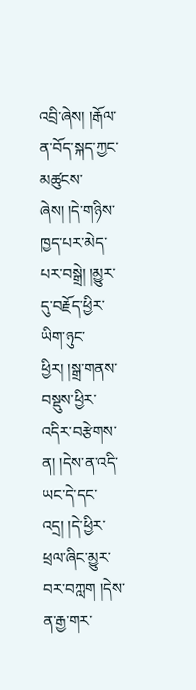འབྲི་ཞེས། །རྒོལ་ན་བོད་སྐད་ཀྱང་མཚུངས་ཞེས། །དེ་གཉིས་ཁྱད་པར་མེད་པར་བསྒྲེ། །མྱུར་དུ་བརྗོད་ཕྱིར་ཡིག་ཉུང་ཕྱིར། །སྒྲ་གནས་བསྡུས་ཕྱིར་འདིར་བརྩེགས་ན། །དེས་ན་འདི་ཡང་དེ་དང་འདྲ། །དེ་ཕྱིར་ཕྲལ་ཞིང་མྱུར་བར་བཀླག །དེས་ན་རྒྱ་གར་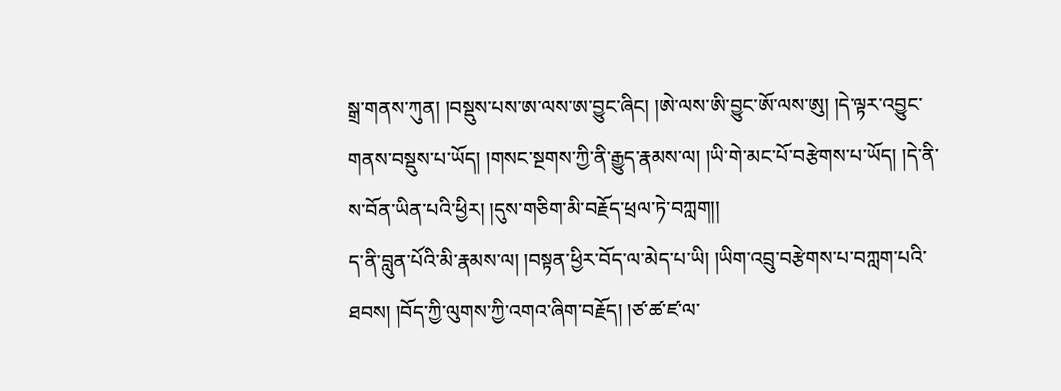སྒྲ་གནས་ཀུན། །བསྡུས་པས་ཨ་ལས་ཨ་བྱུང་ཞིང། །ཨེ་ལས་ཨི་བྱུང་ཨོ་ལས་ཨུ། །དེ་ལྟར་འབྱུང་གནས་བསྡུས་པ་ཡོད། །གསང་སྔགས་ཀྱི་ནི་རྒྱུད་རྣམས་ལ། །ཡི་གེ་མང་པོ་བརྩེགས་པ་ཡོད། །དེ་ནི་ས་བོན་ཡིན་པའི་ཕྱིར། །དུས་གཅིག་མི་བརྗོད་ཕྲལ་ཏེ་བཀླག།།
ད་ནི་བླུན་པོའི་མི་རྣམས་ལ། །བསྟན་ཕྱིར་བོད་ལ་མེད་པ་ཡི། །ཡིག་འབྲུ་བརྩེགས་པ་བཀླག་པའི་ཐབས། །བོད་ཀྱི་ལུགས་ཀྱི་འགའ་ཞིག་བརྗོད། །ཙ་ཚ་ཛ་ལ་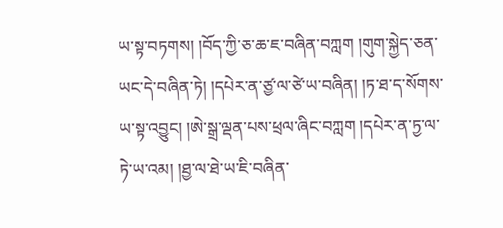ཡ་སྟ་བཏགས། །བོད་ཀྱི་ཅ་ཆ་ཇ་བཞིན་བཀླག །གུག་སྐྱེད་ཅན་ཡང་དེ་བཞིན་ཏེ། །དཔེར་ན་ཙྱ་ལ་ཙེ་ཡ་བཞིན། །ཏ་ཐ་ད་སོགས་ཡ་སྟ་འབྱུང། །ཨེ་སྒྲ་ལྡན་པས་ཕྲལ་ཞིང་བཀླག །དཔེར་ན་ཏྱ་ལ་ཏེ་ཡ་འམ། །ཐྱ་ལ་ཐེ་ཡ་ཇི་བཞིན་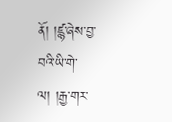ནོ། །ཛྙ་ཞེས་བྱ་བའི་ཡི་གེ་ལ། །རྒྱ་གར་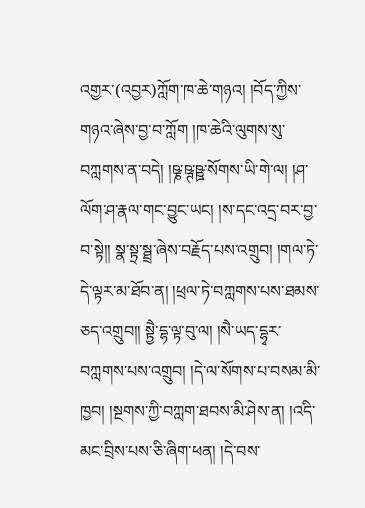འགྱར་(འབྱར)ཀློག་ཁ་ཆེ་གཉའ། །བོད་ཀྱིས་གཉའ་ཞེས་བྱ་བ་ཀློག །ཁ་ཆེའི་ལུགས་སུ་བཀླགས་ན་བདེ། །ཥྞ་ཥྚ་ཥྛ་སོགས་ཡི་གེ་ལ། །ཤ་ལོག་ཤ་རྣལ་གང་བྱུང་ཡང། །ས་དང་འདྲ་བར་བྱ་བ་སྟེ།། སྣ་སྟྲ་སྠྲ་ཞེས་བརྗོད་པས་འགྲུབ། །གལ་ཏེ་དེ་ལྟར་མ་ཐོབ་ན། །ཕྲལ་ཏེ་བཀླགས་པས་ཐམས་ཅད་འགྲུབ།། སྟྱཻ་དྷ་ལྟ་བུ་ལ། །སཻ་ཡད་དྷྭར་བཀླགས་པས་འགྲུབ། །དེ་ལ་སོགས་པ་བསམ་མི་ཁྱབ། །སྔགས་ཀྱི་བཀླག་ཐབས་མི་ཤེས་ན། །འདི་མང་བྲིས་པས་ཅི་ཞིག་ཕན། །དེ་བས་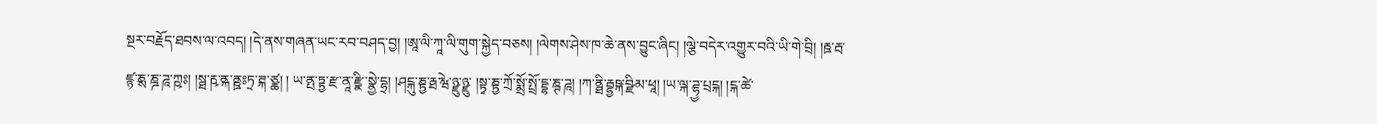སྔར་བརྗོད་ཐབས་ལ་འབད། །དེ་ནས་གཞན་ཡང་རབ་བཤད་བྱ། །ཨཱ་ལི་ཀཱ་ལི་གུག་སྐྱེད་བཅས། །ལེགས་ཤེས་ཁ་ཆེ་ནས་བྱུང་ཞིང། །ལྕེ་བདེར་འགྱུར་བའི་ཡི་གེ་བྲི། །རྛ་རྦ་ཛྙ་ཎྶ་ཎྜ་ཌཱ་ཀྵཿ། །སྠ་རྵ་ནྐ་ནྛཿཏྲ་ཊྐ་ཙྪ། ། ཡ་ནྤ་ཏྟྱ་རྫ་ནཱ་རྫྣི་སྣྱེ་དྷྲ། །ཤངྐུ་ཎྟྱ་རྠ་རྺེ་ཉྫུ་ཉྫུ་ །སྟྭ་ཎྟྱ་ཀྲོ་སྨྲོ་སྤྲོ་དྡྷ་ཎྚ་ཌཱ། །ཀ་ནྠི་རྦྷྱཥྐ་བྫིམ་ཕཱ། །ཡ་ལྐ་ཌྷྱ་པྲངྐ། །ངྐ་ཚེ་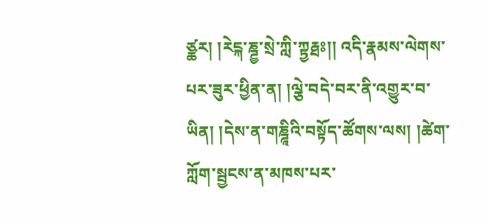ཙྪར། །རེངྐ་ཎྜྱ་སྲེ་ཀླི་ཀྟྱརྠཿ།། འདི་རྣམས་ལེགས་པར་ཟུར་ཕྱིན་ན། །ལྕེ་བདེ་བར་ནི་འགྱུར་བ་ཡིན། །དེས་ན་གཎྜཱིའི་བསྟོད་ཚོགས་ལས། །ཚེག་ཀློག་སྦྱངས་ན་མཁས་པར་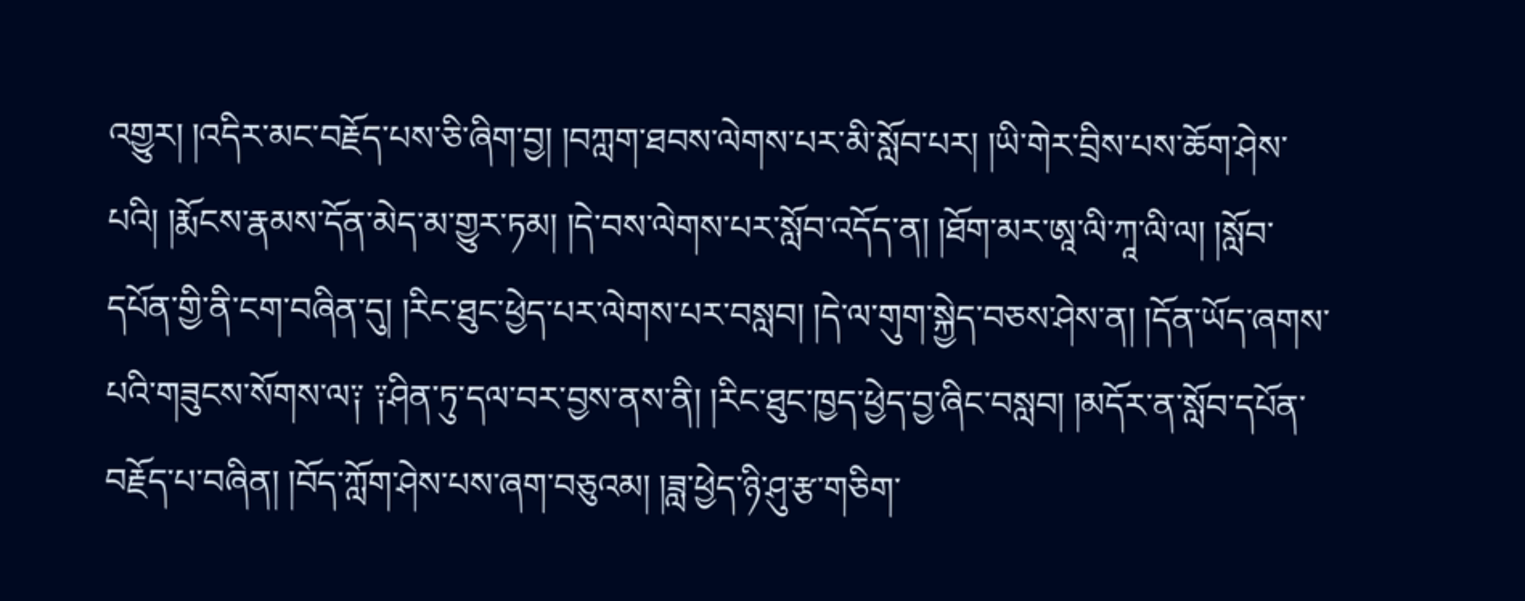འགྱུར། །འདིར་མང་བརྗོད་པས་ཅི་ཞིག་བྱ། །བཀླག་ཐབས་ལེགས་པར་མི་སློབ་པར། །ཡི་གེར་བྲིས་པས་ཆོག་ཤེས་པའི། །རྨོངས་རྣམས་དོན་མེད་མ་གྱུར་ཏམ། །དེ་བས་ལེགས་པར་སློབ་འདོད་ན། །ཐོག་མར་ཨཱ་ལི་ཀཱ་ལི་ལ། །སློབ་དཔོན་གྱི་ནི་ངག་བཞིན་དུ། །རིང་ཐུང་ཕྱེད་པར་ལེགས་པར་བསླབ། །དེ་ལ་གུག་སྐྱེད་བཅས་ཤེས་ན། །དོན་ཡོད་ཞགས་པའི་གཟུངས་སོགས་ལ༑ ༑ཤིན་ཏུ་དལ་བར་བྱས་ནས་ནི། །རིང་ཐུང་ཁྱད་ཕྱེད་བྱ་ཞིང་བསླབ། །མདོར་ན་སློབ་དཔོན་བརྗོད་པ་བཞིན། །བོད་ཀློག་ཤེས་པས་ཞག་བཅུའམ། །ཟླ་ཕྱེད་ཉི་ཤུ་རྩ་གཅིག་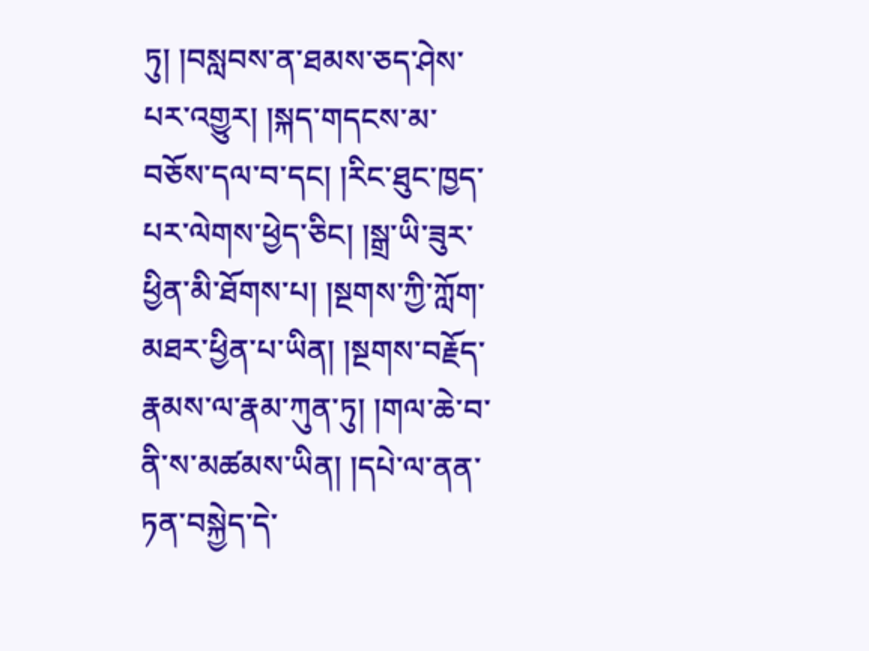ཏུ། །བསླབས་ན་ཐམས་ཅད་ཤེས་པར་འགྱུར། །སྐད་གདངས་མ་བཅོས་དལ་བ་དང། །རིང་ཐུང་ཁྱད་པར་ལེགས་ཕྱེད་ཅིང། །སྒྲ་ཡི་ཟུར་ཕྱིན་མི་ཐོགས་པ། །སྔགས་ཀྱི་ཀློག་མཐར་ཕྱིན་པ་ཡིན། །སྔགས་བརྗོད་རྣམས་ལ་རྣམ་ཀུན་ཏུ། །གལ་ཆེ་བ་ནི་ས་མཚམས་ཡིན། །དཔེ་ལ་ནན་ཏན་བསྐྱེད་དེ་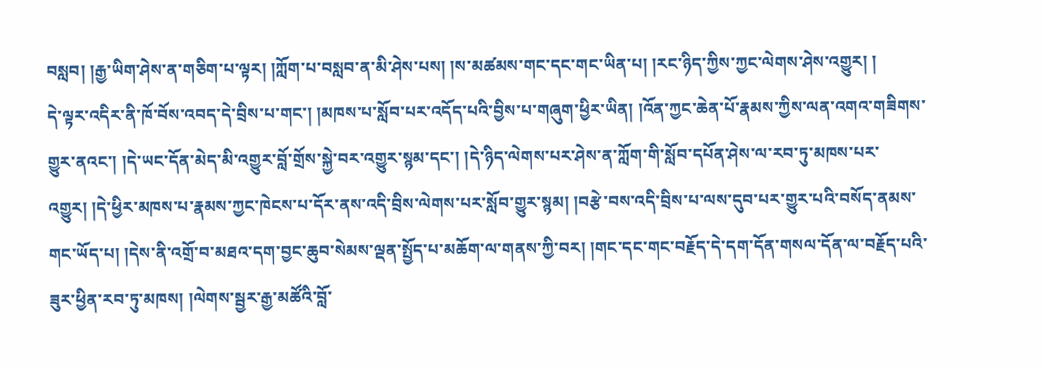བསླབ། །རྒྱ་ཡིག་ཤེས་ན་གཅིག་པ་ལྟར། །ཀློག་པ་བསླབ་ན་མི་ཤེས་པས། །ས་མཚམས་གང་དང་གང་ཡིན་པ། །རང་ཉིད་ཀྱིས་ཀྱང་ལེགས་ཤེས་འགྱུར། །
དེ་ལྟར་འདིར་ནི་ཁོ་བོས་འབད་དེ་བྲིས་པ་གང་། །མཁས་པ་སློབ་པར་འདོད་པའི་བྱིས་པ་གཞུག་ཕྱིར་ཡིན། །འོན་ཀྱང་ཆེན་པོ་རྣམས་ཀྱིས་ལན་འགའ་གཟིགས་གྱུར་ནའང་། །དེ་ཡང་དོན་མེད་མི་འགྱུར་བློ་གྲོས་སྐྱེ་བར་འགྱུར་སྙམ་དང་། །དེ་ཉིད་ལེགས་པར་ཤེས་ན་ཀློག་གི་སློབ་དཔོན་ཤེས་ལ་རབ་ཏུ་མཁས་པར་འགྱུར། །དེ་ཕྱིར་མཁས་པ་རྣམས་ཀྱང་ཁེངས་པ་དོར་ནས་འདི་བྲིས་ལེགས་པར་སློབ་གྱུར་སྙམ། །བརྩེ་བས་འདི་བྲིས་པ་ལས་དུབ་པར་གྱུར་པའི་བསོད་ནམས་གང་ཡོད་པ། །དེས་ནི་འགྲོ་བ་མཐའ་དག་བྱང་ཆུབ་སེམས་ལྡན་སྤྱོད་པ་མཆོག་ལ་གནས་ཀྱི་བར། །གང་དང་གང་བརྗོད་དེ་དག་དོན་གསལ་དོན་ལ་བརྗོད་པའི་ཟུར་ཕྱིན་རབ་ཏུ་མཁས། །ལེགས་སྦྱར་རྒྱ་མཚོའི་བློ་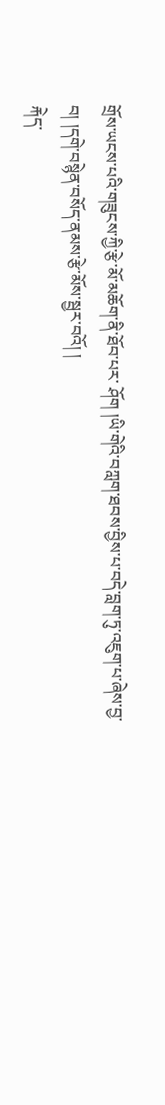གྲོས་ཡངས་པའི་གཟུངས་ཀྱི་རྩེ་མོ་མཆོག་ནི་ཐོབ་པར་ ཤོག །ཡི་གེའི་བཀླག་ཐབས་བྱིས་པ་བདེ་བླག་ཏུ་འཇུག་པ་ཞེས་བྱ་བ། །དགེ་བསྙེན་བསོད་ནམས་རྩེ་མོས་སྦྱར་བའོ། །
རྐེད་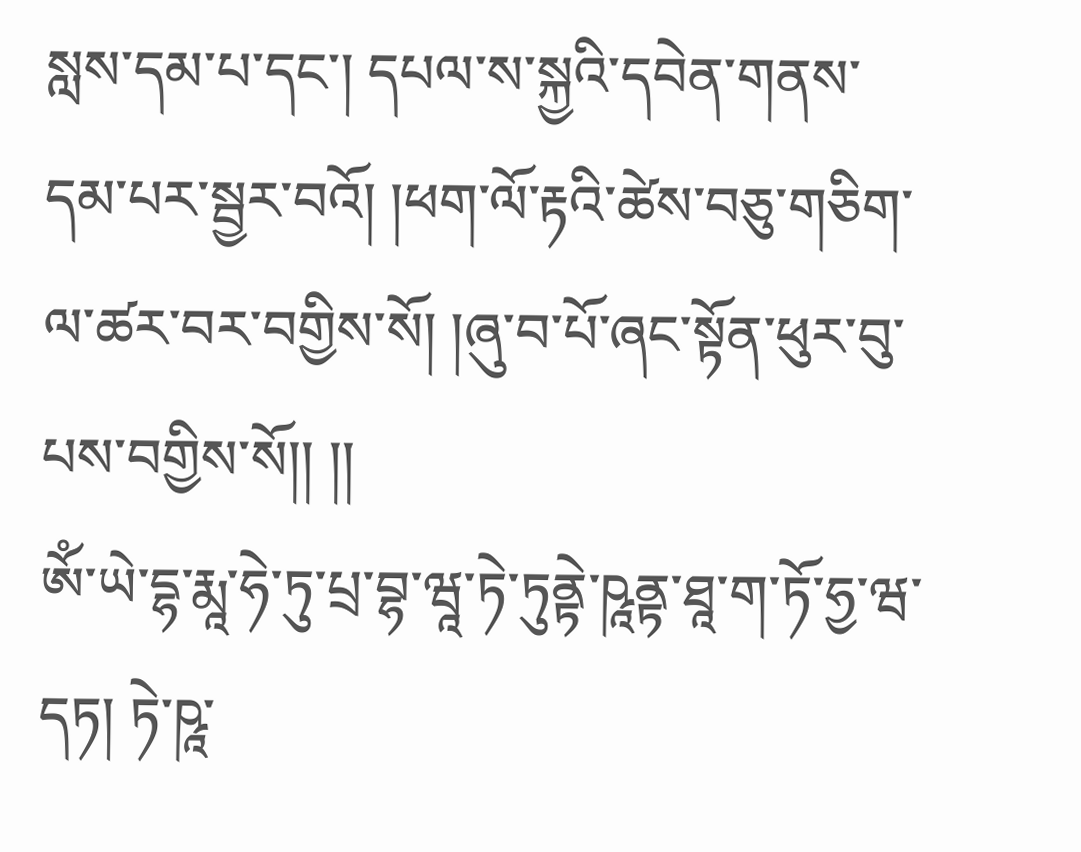སླས་དམ་པ་དང་། དཔལ་ས་སྐྱའི་དབེན་གནས་དམ་པར་སྦྱར་བའོ། །ཕག་ལོ་རྟའི་ཚེས་བཅུ་གཅིག་ལ་ཚར་བར་བགྱིས་སོ། །ཞུ་བ་པོ་ཞང་སྟོན་ཕུར་བུ་པས་བགྱིས་སོ།། །།
ཨོཾ་ཡེ་དྷ་རྨཱ་ཧེ་ཏུ་པྲ་བྷ་ཝཱ་ཏེ་ཏུནྟེ་ཥཱནྟ་ཐཱ་ག་ཏོ་ཧྱ་ཝ་དཏ། ཏེ་ཥཱ་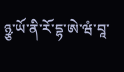ཉྩ་ཡོ་ནི་རོ་དྷ་ཨེ་ཝཾ་བཱ་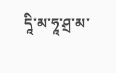དཱི་མ་ཧཱ་ཤྲ་མ་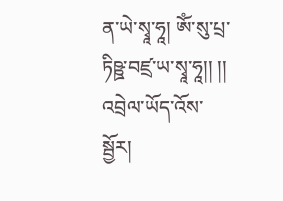ན་ཡེ་སྭཱ་ཧཱ། ཨོཾ་སུ་པྲ་ཏིཥྛ་བཛྲ་ཡ་སྭཱ་ཧཱ།། །།
འབྲེལ་ཡོད་འོས་སྦྱོར།